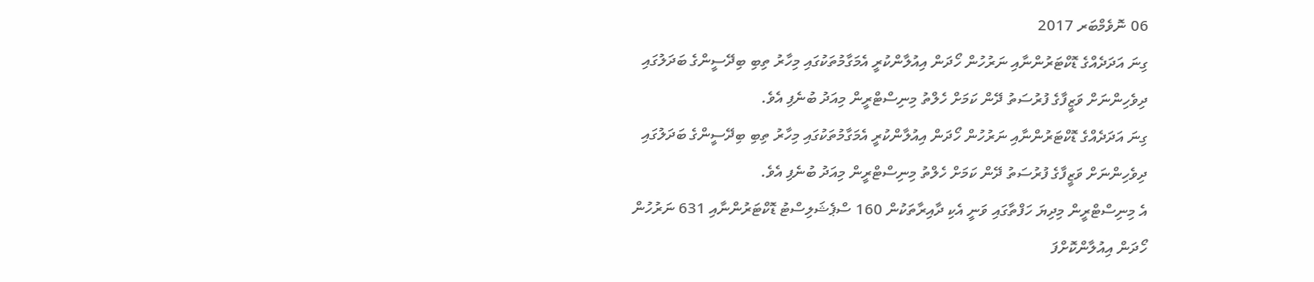06 ނޮވެމްބަރ 2017
ގިނަ އަދަދެއްގެ ޑޮކްޓަރުންނާއި ނަރުހުން ހޯދަން އިއުލާންކުރީ އެމަގާމުތަކުގައި މިހާރު ތިބި ބިދޭސީންގެ ބަދަލުގައި ދިވެހިންނަށް ވަޒީފާގެ ފުރުސަތު ދޭން ކަމަށް ހެލްތު މިނިސްޓްރީން މިއަދު ބުނެފި އެވެ.
ގިނަ އަދަދެއްގެ ޑޮކްޓަރުންނާއި ނަރުހުން ހޯދަން އިއުލާންކުރީ އެމަގާމުތަކުގައި މިހާރު ތިބި ބިދޭސީންގެ ބަދަލުގައި ދިވެހިންނަށް ވަޒީފާގެ ފުރުސަތު ދޭން ކަމަށް ހެލްތު މިނިސްޓްރީން މިއަދު ބުނެފި އެވެ.
އެ މިނިސްޓްރީން މިދިޔަ ހަފްތާގައި ވަނީ އެކި ދާއިރާތަކުން 160 ސްޕެޝަލިސްޓު ޑޮކްޓަރުންނާއި 631 ނަރުހުން ހޯދަން އިއުލާންކޮށްފަ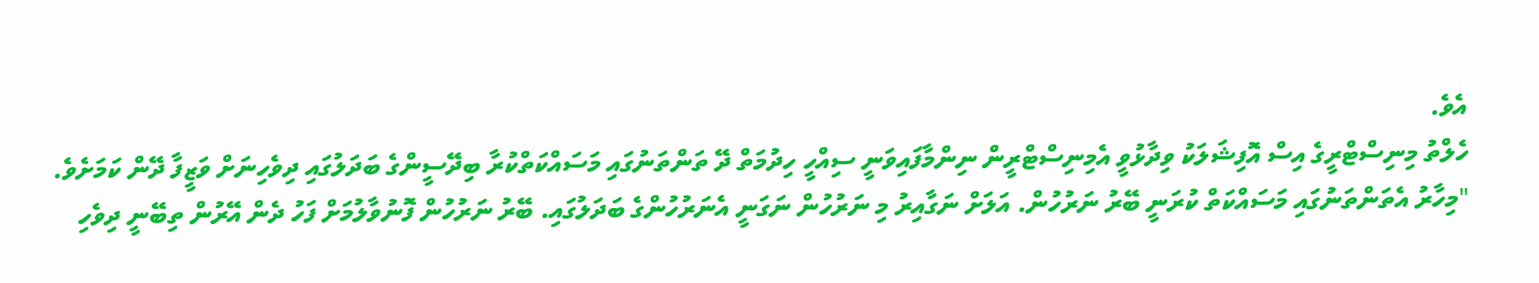އެވެ.
ހެލްތު މިނިސްޓްރީގެ އިސް އޮފިޝަލަކު ވިދާޅުވީ އެމިނިސްޓްރީން ނިންމާފައިވަނީ ސިއްހީ ހިދުމަތް ދޭ ތަންތަނުގައި މަސައްކަތްކުރާ ބިދޭސީންގެ ބަދަލުގައި ދިވެހިނަށް ވަޒީފާ ދޭން ކަމަށެވެ.
"މިހާރު އެތަންތަނުގައި މަސައްކަތް ކުރަނީ ބޭރު ނަރުހުން. އަލަށް ނަގާއިރު މި ނަރުހުން ނަގަނީ އެނަރުހުންގެ ބަދަލުގައި. ބޭރު ނަރުހުން ފޮނުވާލުމަށް ފަހު ދެން އޭރުން ތިބޭނީ ދިވެހި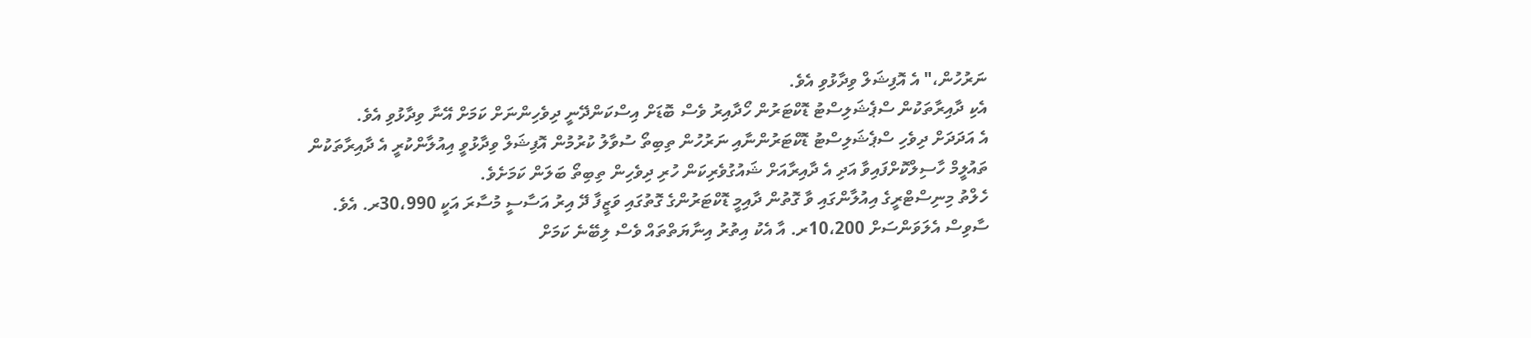ނަރުހުން،" އެ އޮފިޝަލް ވިދާޅުވި އެވެ.
އެކި ދާއިރާތަކުން ސްޕެޝަލިސްޓު ޑޮކްޓަރުން ހޯދާއިރު ވެސް ބޮޑަށް އިސްކަންދޭނީ ދިވެހިންނަށް ކަމަށް އޭނާ ވިދާޅުވި އެވެ.
އެ އަދަދަށް ދިވެހި ސްޕެޝަލިސްޓު ޑޮކްޓަރުންނާއި ނަރުހުން ތިބިތޯ ސުވާލު ކުރުމުން އޮފިޝަލް ވިދާޅުވީ އިއުލާންކުރީ އެ ދާއިރާތަކުން ތައުލީމް ހާސިލްކޮށްފައިވާ އަދި އެ ދާއިރާއަށް ޝައުގުވެރިކަން ހުރި ދިވެހިން ތިބިތޯ ބަލަން ކަމަށެވެ.
ހެލްތު މިނިސްޓްރީގެ އިއުލާންގައި ވާ ގޮތުން ދާއިމީ ޑޮކްޓަރުންގެ ގޮތުގައި ވަޒީފާ ދޭ އިރު އަސާސީ މުސާރަ އަކީ 30،990ރ. އެވެ. ސާވިސް އެލަވަންސަށް 10،200ރ. އާ އެކު އިތުރު އިނާޔަތްތައް ވެސް ލިބޭނެ ކަމަށް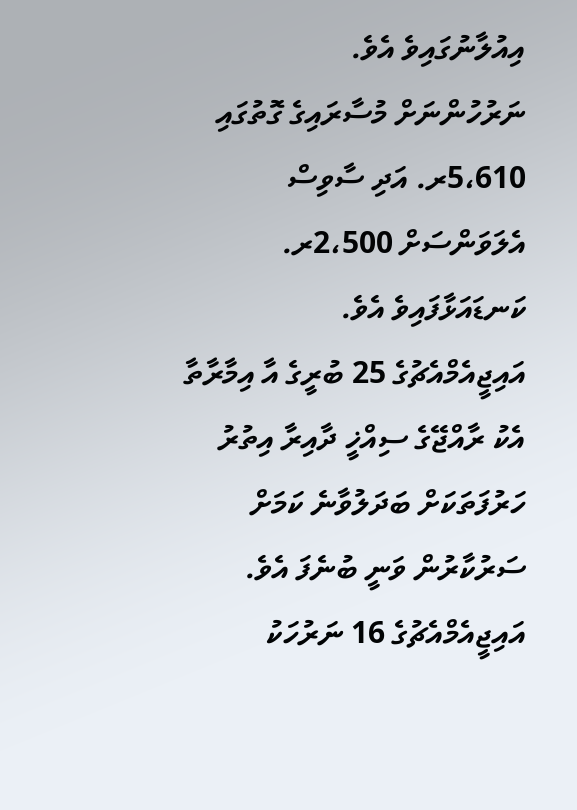އިއުލާނުގައިވެ އެވެ.
ނަރުހުންނަށް މުސާރައިގެ ގޮތުގައި 5،610ރ. އަދި ސާވިސް އެލަވަންސަށް 2،500ރ. ކަނޑައަޅާފައިވެ އެވެ.
އައިޖީއެމްއެޗުގެ 25 ބުރީގެ އާ އިމާރާތާ އެކު ރާއްޖޭގެ ސިއްޚީ ދާއިރާ އިތުރު ހަރުފަތަކަށް ބަދަލުވާނެ ކަމަށް ސަރުކާރުން ވަނީ ބުނެފަ އެވެ.
އައިޖީއެމްއެޗުގެ 16 ނަރުހަކު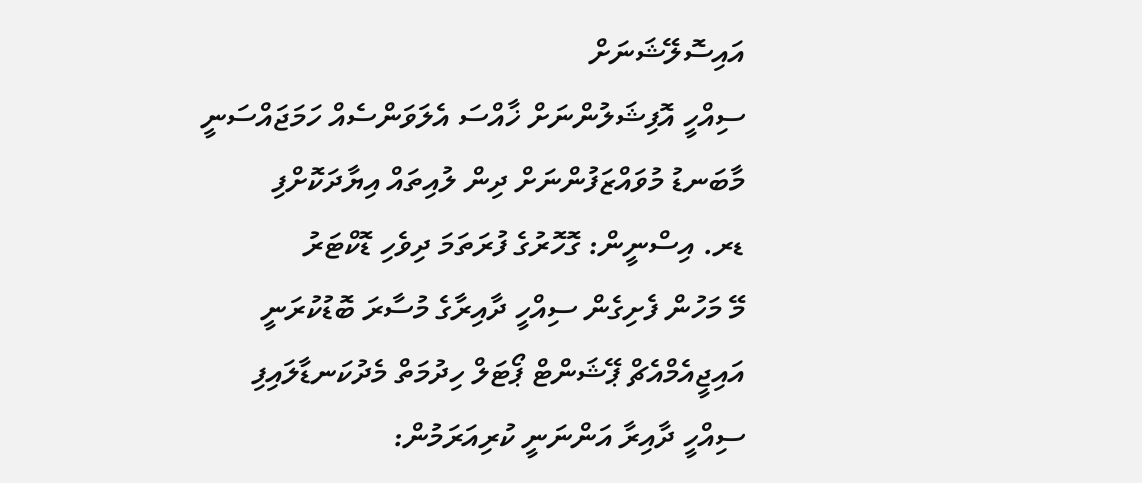އައިސޮލޭޝަނަށް
ސިއްހީ އޮފިޝަލުންނަށް ޚާއްސަ އެލަވަންސެއް ހަމަޖައްސަނީ
މާބަނޑު މުވައްޒަފުންނަށް ދިން ލުއިތައް އިޔާދަކޮށްފި
ޑރ. އިސްނީން: ގޮހޮރުގެ ފުރަތަމަ ދިވެހި ޑޮކްޓަރު
މޭ މަހުން ފެށިގެން ސިއްހީ ދާއިރާގެ މުސާރަ ބޮޑުކުރަނީ
އައިޖީއެމްއެޗް ޕޭޝަންޓް ޕޯޓަލް ހިދުމަތް މެދުކަނޑާލައިފި
ސިއްހީ ދާއިރާ އަންނަނީ ކުރިއަރަމުން: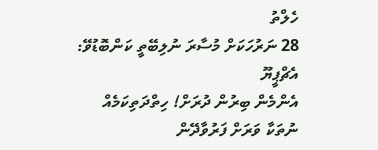ހެލްތު
28 ނަރުހަކަށް މުސާރަ ނުލިބޭތީ ކަންބޮޑުވޭ: އެޗްޕީޔޫ
އެންމެން ބިރުން ދުރަށް! ހިތްދަތިކަމެއް
ނުތަކާ ވަރަށް ފަރުވާދޭން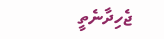ޖެހިދާނެތީ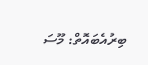ބިރުއެބައޮތް: މޫސަ